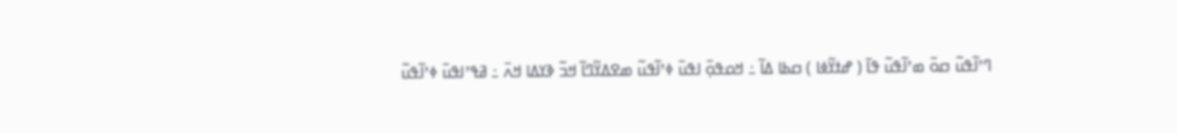ߣߴߊ߬ߟߎ߬ ߛߋ߫ ߘߴߊ߬ߟߎ߬ ߟߊ߫ ( ߝߙߌ߬ߦߊ ) ߛߕߊ ߡߊ߬ ߸ ߞߋߟߋ߲߫ ߊߟߎ߫ ߦߴߊ߬ߟߎ߬ ߘߐߡߌ߬ߣߊ߬ ߞߏ߬ ߢߌߡߊ ߞߍ߫ ߸ ߥߟߴߊߟߎ߫ ߦߴߊ߬ߟߎ߬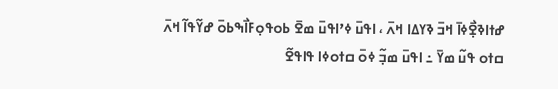ߝߙߊߢߐ߲߯ߦߊ߫ ߞߏ߫ ߢߌߡߊ ߞߍ߫ ، ߊߟߎ߫ ߦߴߊߟߎ߫ ߘߐ߫ ߕߋߟߋ߲ߓߊ߯ߒߕߋ߫ ߝߌ߬ߟߊ߬ ߞߍ߫ ߛߙߋ ߟߎ߬ ߘߌ߫ ߸ ߊߟߎ߫ ߘߏ߲߬ ߦߋ߫ ߛߙߋߦߊ ߟߊߟߐ߬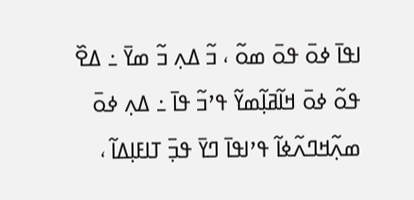ߊߟߊ߫ ߦߋ߫ ߟߋ߫ ߘߋ߬ ، ߏ߬ ߡߍ߲ ߏ߬ ߘߌ߫ ߸ ߡߐ߰ ߟߋ߬ ߦߋ߫ ߞߊ߬ߥߊ߲߬ߘߌ߬ ߟߴߏ߬ ߟߊ߫ ߸ ߡߍ߲ ߦߋ߫ ߘߍ߲߬ߞߣߍ߬ߦߊ߬ ߟߴߊߟߊ߫ ߣߌ߫ ߟߏ߲߫ ߠߊߓߊ߲ߡߊ߬ ،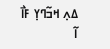ߡߍ߲ ߞߏ߬ߣߌ߲ ߓߊ߯ ߊ߬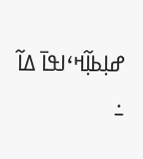ߝߊ߲ߕߊ߲߬ߞߵߊߟߊ߫ ߡߊ߬ ߸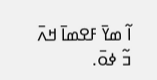ߊ߬ ߘߌ߫ ߓߐߘߊ߫ ߞߍ߫ ߏ߬ ߦߋ߫.